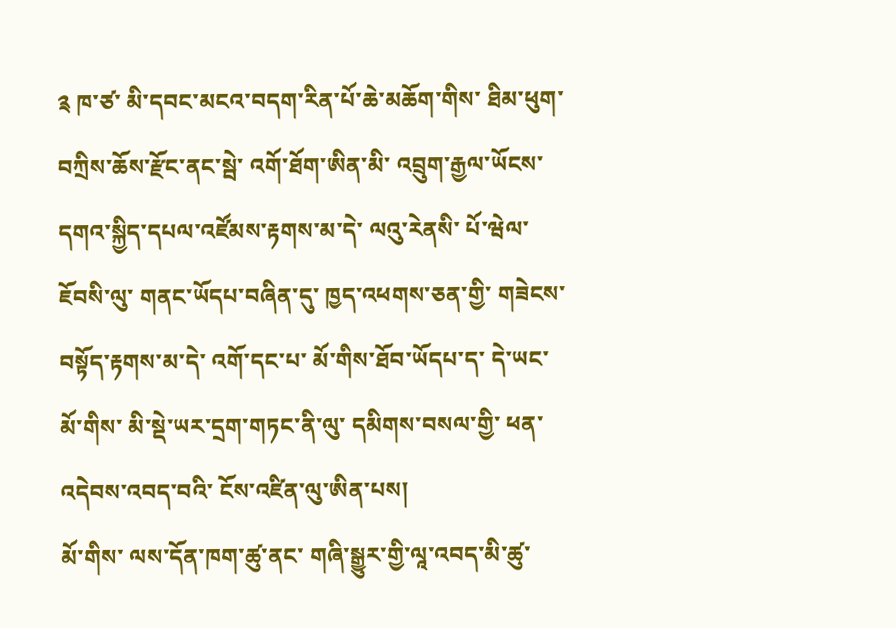༉ ཁ་ཙ་ མི་དབང་མངའ་བདག་རིན་པོ་ཆེ་མཆོག་གིས་ ཐིམ་ཕུག་བཀྲིས་ཆོས་རྫོང་ནང་སྦེ་ འགོ་ཐོག་ཨིན་མི་ འབྲུག་རྒྱལ་ཡོངས་དགའ་སྐྱིད་དཔལ་འཛོམས་རྟགས་མ་དེ་ ལའུ་རེནསི་ པོ་ཝེལ་ ཇོབསི་ལུ་ གནང་ཡོདཔ་བཞིན་དུ་ ཁྱད་འཕགས་ཅན་གྱི་ གཟེངས་བསྟོད་རྟགས་མ་དེ་ འགོ་དང་པ་ མོ་གིས་ཐོབ་ཡོདཔ་ད་ དེ་ཡང་ མོ་གིས་ མི་སྡེ་ཡར་དྲག་གཏང་ནི་ལུ་ དམིགས་བསལ་གྱི་ ཕན་འདེབས་འབད་བའི་ ངོས་འཛིན་ལུ་ཨིན་པས།
མོ་གིས་ ལས་དོན་ཁག་ཚུ་ནང་ གཞི་སྒྱུར་གྱི་ལཱ་འབད་མི་ཚུ་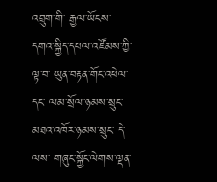འབྲུག་གི་ རྒྱལ་ཡོངས་དགའ་སྐྱིད་དཔལ་འཛོམས་ཀྱི་ལྟ་བ་ ཡུན་བརྟན་གོང་འཕེལ་དང་ ལམ་སྲོལ་ཉམས་སྲུང་ མཐའ་འཁོར་ཉམས་སྲུང་ དེ་ལས་ གཞུང་སྐྱོང་ལེགས་ལྡན་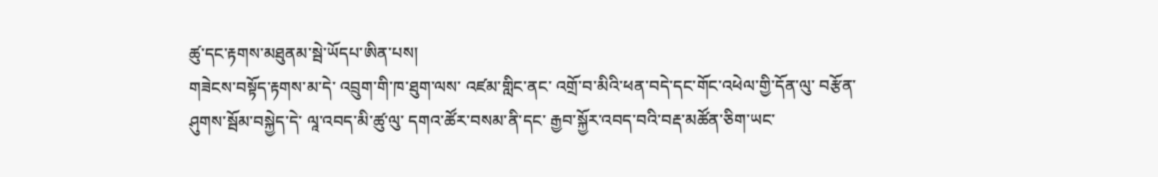ཚུ་དང་རྟགས་མཐུནམ་སྦེ་ཡོདཔ་ཨིན་པས།
གཟེངས་བསྟོད་རྟགས་མ་དེ་ འབྲུག་གི་ཁ་ཐུག་ལས་ འཛམ་གླིང་ནང་ འགྲོ་བ་མིའི་ཕན་བདེ་དང་གོང་འཕེལ་གྱི་དོན་ལུ་ བརྩོན་ཤུགས་སྦོམ་བསྐྱེད་དེ་ ལཱ་འབད་མི་ཚུ་ལུ་ དགའ་ཚོར་བསམ་ནི་དང་ རྒྱབ་སྐྱོར་འབད་བའི་བརྡ་མཚོན་ཅིག་ཡང་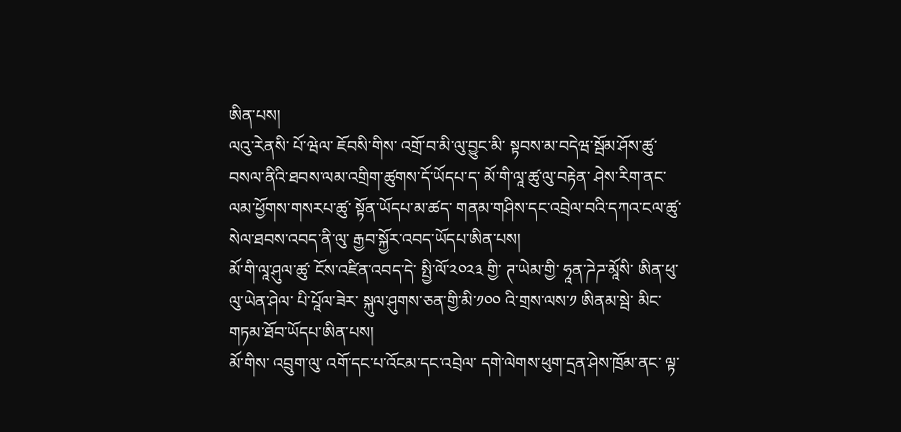ཨིན་པས།
ལའུ་རེནསི་ པོ་ཝེལ་ ཇོབསི་གིས་ འགྲོ་བ་མི་ལུ་བྱུང་མི་ སྟབས་མ་བདེཝ་སྦོམ་ཤོས་ཚུ་ བསལ་ནིའི་ཐབས་ལམ་འགྲིག་ཚུགས་དོ་ཡོདཔ་ད་ མོ་གི་ལཱ་ཚུ་ལུ་བརྟེན་ ཤེས་རིག་ནང་ ལམ་ཕྱོགས་གསརཔ་ཚུ་ སྟོན་ཡོདཔ་མ་ཚད་ གནམ་གཤིས་དང་འབྲེལ་བའི་དཀའ་ངལ་ཚུ་ སེལ་ཐབས་འབད་ནི་ལུ་ རྒྱབ་སྐྱོར་འབད་ཡོདཔ་ཨིན་པས།
མོ་གི་ལཱ་ཤུལ་ཚུ་ ངོས་འཛིན་འབད་དེ་ སྤྱི་ལོ་༢༠༢༣ གྱི་ ཊ་ཡེམ་གྱི་ ཧཱན་ཌེཌ་མཱོསི་ ཨིན་ཕུ་ལུ་ཡེན་ཤེལ་ པི་པཱོལ་ཟེར་ སྐུལ་ཤུགས་ཅན་གྱི་མི་༡༠༠ འི་གྲས་ལས་༡ ཨིནམ་སྦེ་ མིང་གཏམ་ཐོབ་ཡོདཔ་ཨིན་པས།
མོ་གིས་ འབྲུག་ལུ་ འགོ་དང་པ་འོངམ་དང་འབྲེལ་ དགེ་ལེགས་ཕུག་དྲན་ཤེས་ཁྲོམ་ནང་ ལྟ་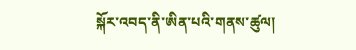སྐོར་འབད་ནི་ཨིན་པའི་གནས་ཚུལ།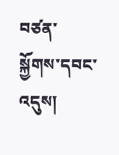བཙན་སྐྱོགས་དབང་འདུས།